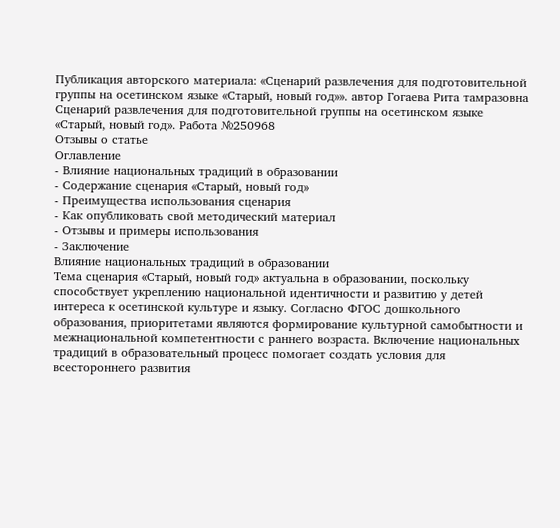Публикация авторского материала: «Сценарий развлечения для подготовительной группы на осетинском языке «Старый, новый год»». автор Гогаева Рита тамразовна
Сценарий развлечения для подготовительной группы на осетинском языке «Старый, новый год». Работа №250968
Отзывы о статье
Оглавление
- Влияние национальных традиций в образовании
- Содержание сценария «Старый, новый год»
- Преимущества использования сценария
- Как опубликовать свой методический материал
- Отзывы и примеры использования
- Заключение
Влияние национальных традиций в образовании
Тема сценария «Старый, новый год» актуальна в образовании, поскольку способствует укреплению национальной идентичности и развитию у детей интереса к осетинской культуре и языку. Согласно ФГОС дошкольного образования, приоритетами являются формирование культурной самобытности и межнациональной компетентности с раннего возраста. Включение национальных традиций в образовательный процесс помогает создать условия для всестороннего развития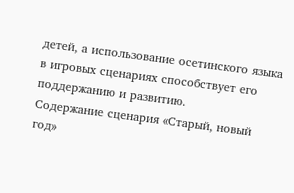детей, а использование осетинского языка в игровых сценариях способствует его поддержанию и развитию.
Содержание сценария «Старый, новый год»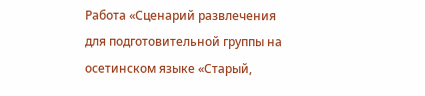Работа «Сценарий развлечения для подготовительной группы на осетинском языке «Старый,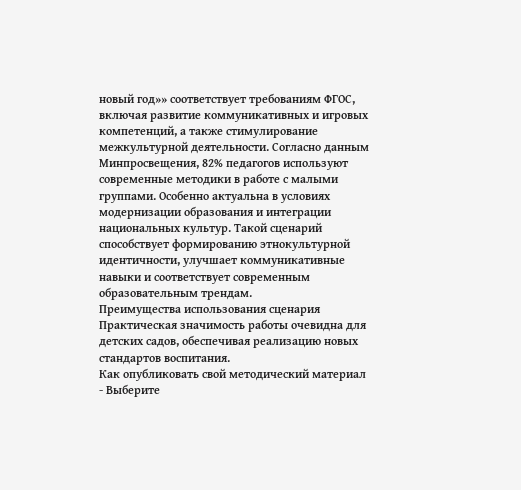новый год»» соответствует требованиям ФГОС, включая развитие коммуникативных и игровых компетенций, а также стимулирование межкультурной деятельности. Согласно данным Минпросвещения, 82% педагогов используют современные методики в работе с малыми группами. Особенно актуальна в условиях модернизации образования и интеграции национальных культур. Такой сценарий способствует формированию этнокультурной идентичности, улучшает коммуникативные навыки и соответствует современным образовательным трендам.
Преимущества использования сценария
Практическая значимость работы очевидна для детских садов, обеспечивая реализацию новых стандартов воспитания.
Как опубликовать свой методический материал
- Выберите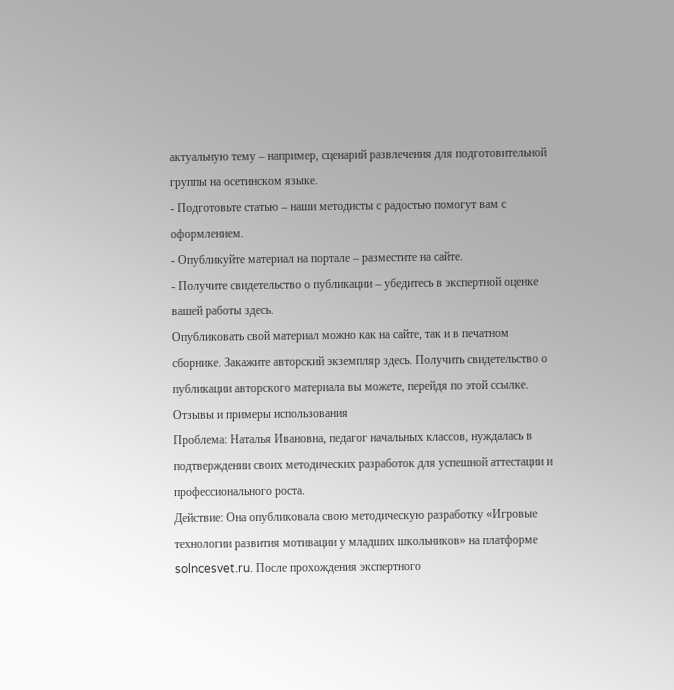актуальную тему – например, сценарий развлечения для подготовительной группы на осетинском языке.
- Подготовьте статью – наши методисты с радостью помогут вам с оформлением.
- Опубликуйте материал на портале – разместите на сайте.
- Получите свидетельство о публикации – убедитесь в экспертной оценке вашей работы здесь.
Опубликовать свой материал можно как на сайте, так и в печатном сборнике. Закажите авторский экземпляр здесь. Получить свидетельство о публикации авторского материала вы можете, перейдя по этой ссылке.
Отзывы и примеры использования
Проблема: Наталья Ивановна, педагог начальных классов, нуждалась в подтверждении своих методических разработок для успешной аттестации и профессионального роста.
Действие: Она опубликовала свою методическую разработку «Игровые технологии развития мотивации у младших школьников» на платформе solncesvet.ru. После прохождения экспертного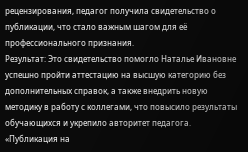рецензирования, педагог получила свидетельство о публикации, что стало важным шагом для её профессионального признания.
Результат: Это свидетельство помогло Наталье Ивановне успешно пройти аттестацию на высшую категорию без дополнительных справок, а также внедрить новую методику в работу с коллегами, что повысило результаты обучающихся и укрепило авторитет педагога. «Публикация на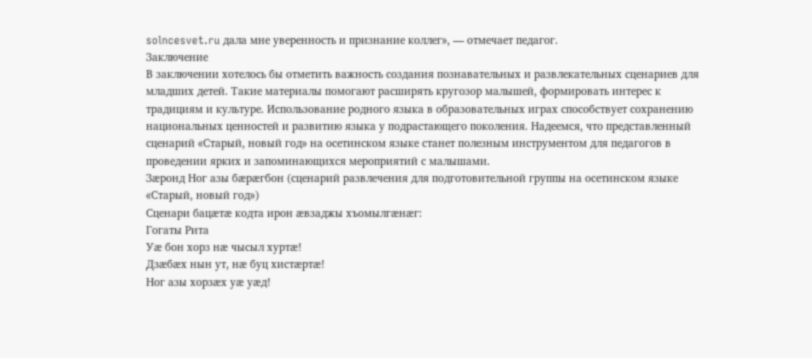solncesvet.ru дала мне уверенность и признание коллег», — отмечает педагог.
Заключение
В заключении хотелось бы отметить важность создания познавательных и развлекательных сценариев для младших детей. Такие материалы помогают расширять кругозор малышей, формировать интерес к традициям и культуре. Использование родного языка в образовательных играх способствует сохранению национальных ценностей и развитию языка у подрастающего поколения. Надеемся, что представленный сценарий «Старый, новый год» на осетинском языке станет полезным инструментом для педагогов в проведении ярких и запоминающихся мероприятий с малышами.
Зӕронд Ног азы бӕрӕгбон (сценарий развлечения для подготовительной группы на осетинском языке «Старый, новый год»)
Сценари бацӕтӕ кодта ирон ӕвзаджы хъомылгӕнӕг:
Гогаты Рита
Уӕ бон хорз нӕ чысыл хуртӕ!
Дзӕбӕх нын ут, нӕ буц хистӕртӕ!
Ног азы хорзӕх уӕ уӕд!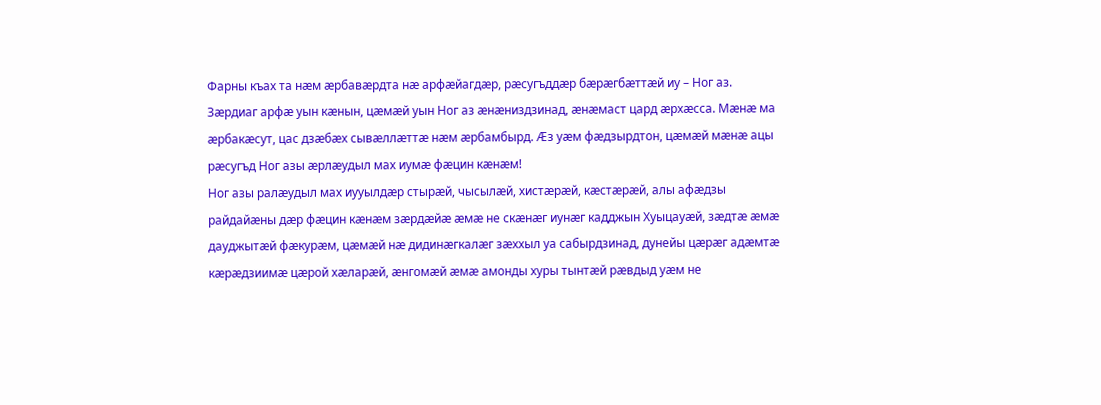Фарны къах та нӕм ӕрбавӕрдта нӕ арфӕйагдӕр, рӕсугъддӕр бӕрӕгбӕттӕй иу – Ног аз.
Зӕрдиаг арфӕ уын кӕнын, цӕмӕй уын Ног аз ӕнӕниздзинад, ӕнӕмаст цард ӕрхӕсса. Мӕнӕ ма ӕрбакӕсут, цас дзӕбӕх сывӕллӕттӕ нӕм ӕрбамбырд. Ӕз уӕм фӕдзырдтон, цӕмӕй мӕнӕ ацы рӕсугъд Ног азы ӕрлӕудыл мах иумӕ фӕцин кӕнӕм!
Ног азы ралӕудыл мах иууылдӕр стырӕй, чысылӕй, хистӕрӕй, кӕстӕрӕй, алы афӕдзы райдайӕны дӕр фӕцин кӕнӕм зӕрдӕйӕ ӕмӕ не скӕнӕг иунӕг кадджын Хуыцауӕй, зӕдтӕ ӕмӕ дауджытӕй фӕкурӕм, цӕмӕй нӕ дидинӕгкалӕг зӕххыл уа сабырдзинад, дунейы цӕрӕг адӕмтӕ кӕрӕдзиимӕ цӕрой хӕларӕй, ӕнгомӕй ӕмӕ амонды хуры тынтӕй рӕвдыд уӕм не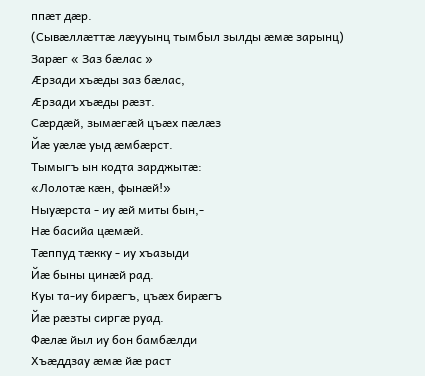ппӕт дӕр.
(Сывӕллӕттӕ лӕууынц тымбыл зылды ӕмӕ зарынц)
Зарӕг « Заз бӕлас »
Ӕрзади хъӕды заз бӕлас,
Ӕрзади хъӕды рӕзт.
Сӕрдӕй, зымӕгӕй цъӕх пӕлӕз
Йӕ уӕлӕ уыд ӕмбӕрст.
Тымыгъ ын кодта зарджытӕ:
«Лолотӕ кӕн, фынӕй!»
Ныуӕрста - иу ӕй миты бын,-
Нӕ басийа цӕмӕй.
Тӕппуд тӕкку - иу хъазыди
Йӕ быны цинӕй рад.
Куы та-иу бирӕгъ, цъӕх бирӕгъ
Йӕ рӕзты сиргӕ руад.
Фӕлӕ йыл иу бон бамбӕлди
Хъӕддзау ӕмӕ йӕ раст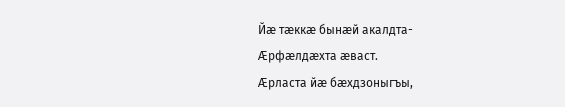Йӕ тӕккӕ бынӕй акалдта-
Ӕрфӕлдӕхта ӕваст.
Ӕрласта йӕ бӕхдзоныгъы,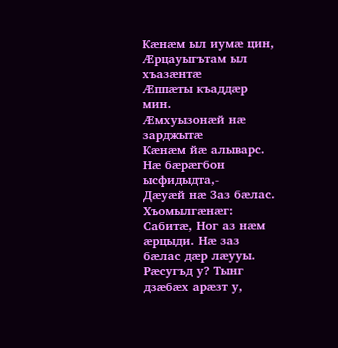Кӕнӕм ыл иумӕ цин,
Ӕрцауыгътам ыл хъазӕнтӕ
Ӕппӕты къаддӕр мин.
Ӕмхуызонӕй нӕ зарджытӕ
Кӕнӕм йӕ алыварс.
Нӕ бӕрӕгбон ысфидыдта,-
Дӕуӕй нӕ Заз бӕлас.
Хъомылгӕнӕг: Сабитӕ, Ног аз нӕм ӕрцыди. Нӕ заз бӕлас дӕр лӕууы.
Рӕсугъд у? Тынг дзӕбӕх арӕзт у,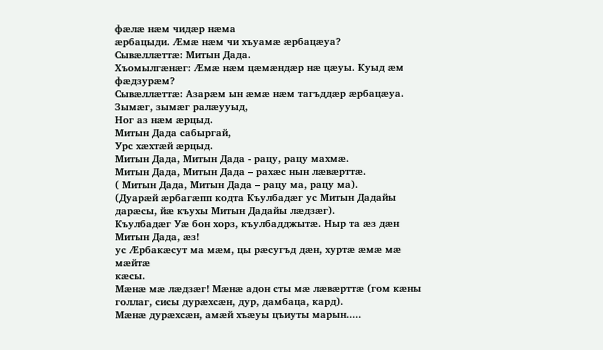фӕлӕ нӕм чидӕр нӕма
ӕрбацыди. Ӕмӕ нӕм чи хъуамӕ ӕрбацӕуа?
Сывӕллӕттӕ: Митын Дада.
Хъомылгӕнӕг: Ӕмӕ нӕм цӕмӕндӕр нӕ цӕуы. Куыд ӕм фӕдзурӕм?
Сывӕллӕттӕ: Азарӕм ын ӕмӕ нӕм тагъддӕр ӕрбацӕуа.
Зымӕг, зымӕг ралӕууыд,
Ног аз нӕм ӕрцыд.
Митын Дада сабыргай,
Урс хӕхтӕй ӕрцыд.
Митын Дада, Митын Дада - рацу, рацу махмӕ.
Митын Дада, Митын Дада – рахӕс нын лӕвӕрттӕ.
( Митын Дада, Митын Дада – рацу ма, рацу ма).
(Дуарӕй ӕрбагӕпп кодта Къулбадӕг ус Митын Дадайы дарӕсы, йӕ къухы Митын Дадайы лӕдзӕг).
Къулбадӕг Уӕ бон хорз, къулбадджытӕ. Ныр та ӕз дӕн Митын Дада, ӕз!
ус Ӕрбакӕсут ма мӕм, цы рӕсугъд дӕн, хуртӕ ӕмӕ мӕ мӕйтӕ
кӕсы.
Мӕнӕ мӕ лӕдзӕг! Мӕнӕ адон сты мӕ лӕвӕрттӕ (гом кӕны
голлаг, сисы дурӕхсӕн, дур, дамбаца, кард).
Мӕнӕ дурӕхсӕн, амӕй хъӕуы цъиуты марын.....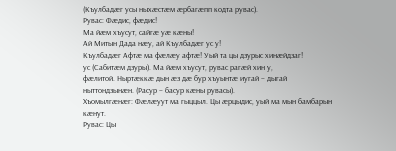(Къулбадӕг усы ныхӕстӕм ӕрбагӕпп кодта рувас).
Рувас: Фӕдис, фӕдис!
Ма йӕм хъусут, сайгӕ уӕ кӕны!
Ай Митын Дада нӕу, ай Къулбадӕг ус у!
Къулбадӕг Афтӕ ма фӕлӕу афтӕ! Уый та цы дзурыс хинӕйдзаг!
ус (Сабитӕм дзуры). Ма йӕм хъусут, рувас рагӕй хин у,
фӕлитой. Ныртӕккӕ дын ӕз дӕ бур хъуынтӕ иугай – дыгай
ныттондзынӕн. (Расур – басур кӕны рувасы).
Хъомылгӕнӕг: Фӕлӕуут ма гыццыл. Цы ӕрцыдис, уый ма мын бамбарын
кӕнут.
Рувас: Цы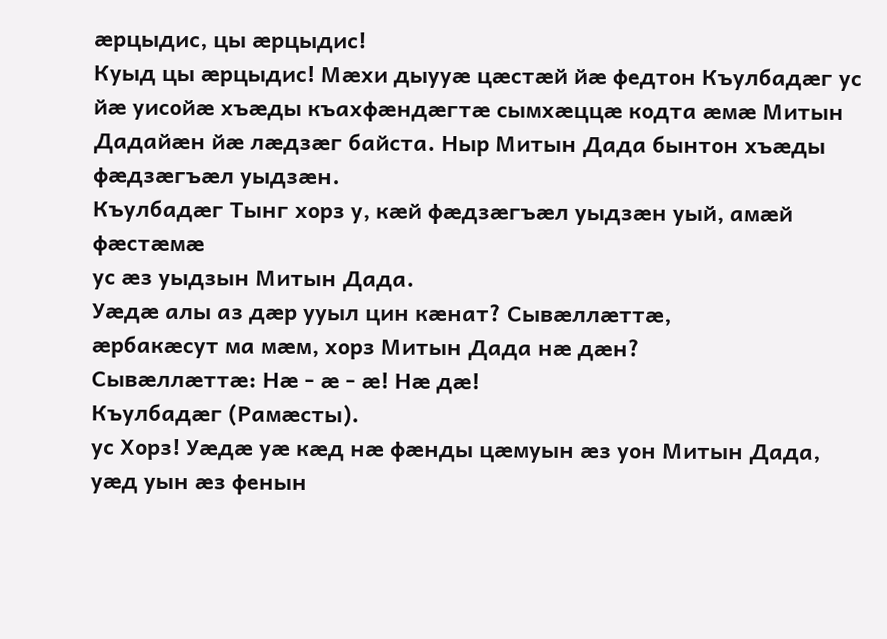ӕрцыдис, цы ӕрцыдис!
Куыд цы ӕрцыдис! Мӕхи дыууӕ цӕстӕй йӕ федтон Къулбадӕг ус
йӕ уисойӕ хъӕды къахфӕндӕгтӕ сымхӕццӕ кодта ӕмӕ Митын
Дадайӕн йӕ лӕдзӕг байста. Ныр Митын Дада бынтон хъӕды
фӕдзӕгъӕл уыдзӕн.
Къулбадӕг Тынг хорз у, кӕй фӕдзӕгъӕл уыдзӕн уый, амӕй фӕстӕмӕ
ус ӕз уыдзын Митын Дада.
Уӕдӕ алы аз дӕр ууыл цин кӕнат? Сывӕллӕттӕ,
ӕрбакӕсут ма мӕм, хорз Митын Дада нӕ дӕн?
Сывӕллӕттӕ: Нӕ - ӕ - ӕ! Нӕ дӕ!
Къулбадӕг (Рамӕсты).
ус Хорз! Уӕдӕ уӕ кӕд нӕ фӕнды цӕмуын ӕз уон Митын Дада,
уӕд уын ӕз фенын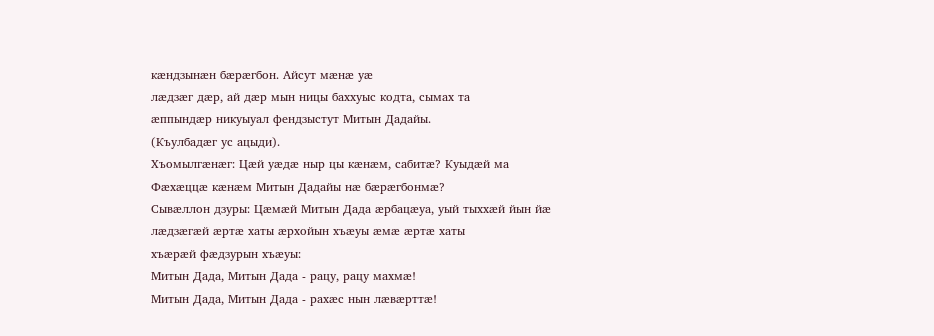кӕндзынӕн бӕрӕгбон. Айсут мӕнӕ уӕ
лӕдзӕг дӕр, ай дӕр мын ницы баххуыс кодта, сымах та
ӕппындӕр никуыуал фендзыстут Митын Дадайы.
(Къулбадӕг ус ацыди).
Хъомылгӕнӕг: Цӕй уӕдӕ ныр цы кӕнӕм, сабитӕ? Куыдӕй ма
Фӕхӕццӕ кӕнӕм Митын Дадайы нӕ бӕрӕгбонмӕ?
Сывӕллон дзуры: Цӕмӕй Митын Дада ӕрбацӕуа, уый тыххӕй йын йӕ
лӕдзӕгӕй ӕртӕ хаты ӕрхойын хъӕуы ӕмӕ ӕртӕ хаты
хъӕрӕй фӕдзурын хъӕуы:
Митын Дада, Митын Дада - рацу, рацу махмӕ!
Митын Дада, Митын Дада - рахӕс нын лӕвӕрттӕ!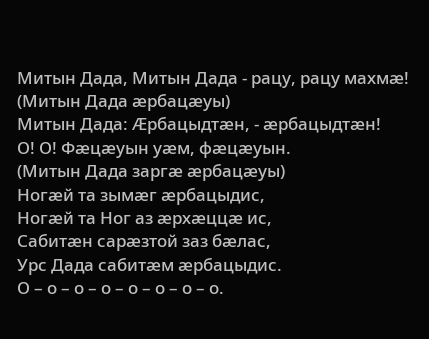Митын Дада, Митын Дада - рацу, рацу махмӕ!
(Митын Дада ӕрбацӕуы)
Митын Дада: Ӕрбацыдтӕн, - ӕрбацыдтӕн!
О! О! Фӕцӕуын уӕм, фӕцӕуын.
(Митын Дада заргӕ ӕрбацӕуы)
Ногӕй та зымӕг ӕрбацыдис,
Ногӕй та Ног аз ӕрхӕццӕ ис,
Сабитӕн сарӕзтой заз бӕлас,
Урс Дада сабитӕм ӕрбацыдис.
О – о – о – о – о – о – о – о.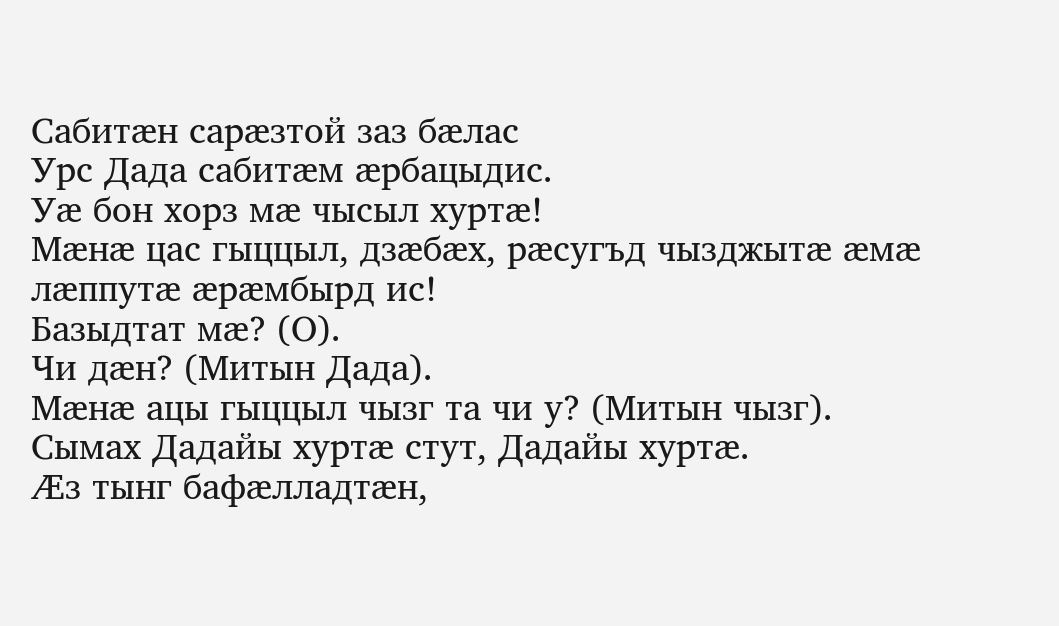Сабитӕн сарӕзтой заз бӕлас
Урс Дада сабитӕм ӕрбацыдис.
Уӕ бон хорз мӕ чысыл хуртӕ!
Мӕнӕ цас гыццыл, дзӕбӕх, рӕсугъд чызджытӕ ӕмӕ лӕппутӕ ӕрӕмбырд ис!
Базыдтат мӕ? (О).
Чи дӕн? (Митын Дада).
Мӕнӕ ацы гыццыл чызг та чи у? (Митын чызг).
Сымах Дадайы хуртӕ стут, Дадайы хуртӕ.
Ӕз тынг бафӕлладтӕн,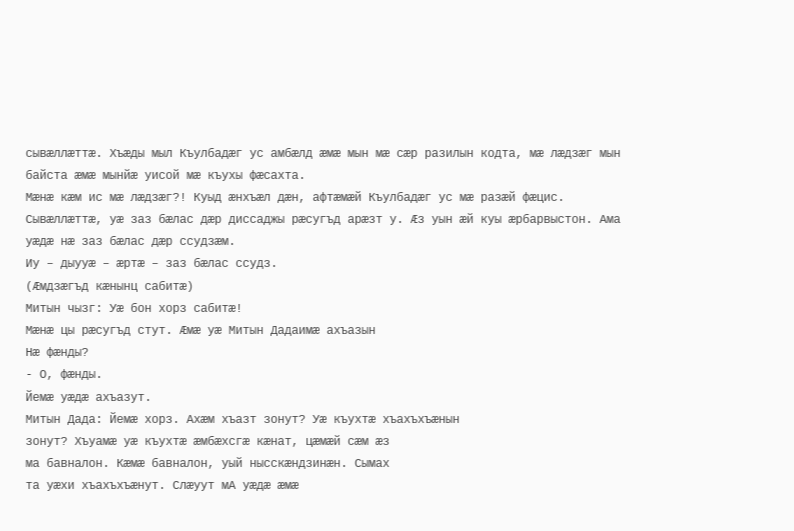сывӕллӕттӕ. Хъӕды мыл Къулбадӕг ус амбӕлд ӕмӕ мын мӕ сӕр разилын кодта, мӕ лӕдзӕг мын байста ӕмӕ мынйӕ уисой мӕ къухы фӕсахта.
Мӕнӕ кӕм ис мӕ лӕдзӕг?! Куыд ӕнхъӕл дӕн, афтӕмӕй Къулбадӕг ус мӕ разӕй фӕцис.
Сывӕллӕттӕ, уӕ заз бӕлас дӕр диссаджы рӕсугъд арӕзт у. Ӕз уын ӕй куы ӕрбарвыстон. Ама уӕдӕ нӕ заз бӕлас дӕр ссудзӕм.
Иу – дыууӕ – ӕртӕ – заз бӕлас ссудз.
(Ӕмдзӕгъд кӕнынц сабитӕ)
Митын чызг: Уӕ бон хорз сабитӕ!
Мӕнӕ цы рӕсугъд стут. Ӕмӕ уӕ Митын Дадаимӕ ахъазын
Нӕ фӕнды?
- О, фӕнды.
Йемӕ уӕдӕ ахъазут.
Митын Дада: Йемӕ хорз. Ахӕм хъазт зонут? Уӕ къухтӕ хъахъхъӕнын
зонут? Хъуамӕ уӕ къухтӕ ӕмбӕхсгӕ кӕнат, цӕмӕй сӕм ӕз
ма бавналон. Кӕмӕ бавналон, уый нысскӕндзинӕн. Сымах
та уӕхи хъахъхъӕнут. Слӕуут мА уӕдӕ ӕмӕ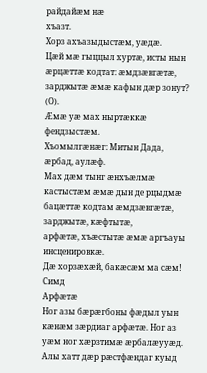райдайӕм нӕ
хъазт.
Хорз ахъазыдыстӕм, уӕдӕ.
Цӕй мӕ гыццыл хуртӕ, исты нын ӕрцӕттӕ кодтат: ӕмдзӕвгӕтӕ, зарджытӕ ӕмӕ кафын дӕр зонут? (О).
Ӕмӕ уӕ мах ныртӕккӕ фендзыстӕм.
Хъомылгӕнӕг: Митын Дада, ӕрбад, аулӕф.
Мах дӕм тынг ӕнхъӕлмӕ кастыстӕм ӕмӕ дын де рцыдмӕ
бацӕттӕ кодтам ӕмдзӕвгӕтӕ, зарджытӕ, кӕфтытӕ,
арфӕтӕ, хъӕстытӕ ӕмӕ аргъауы инсценировкӕ.
Дӕ хорзӕхӕй, бакӕсӕм ма сӕм!
Симд
Арфӕтӕ
Ног азы бӕрӕгбоны фӕдыл уын кӕнӕм зӕрдиаг арфӕтӕ. Ног аз уӕм ног хӕрзтимӕ ӕрбалӕууӕд. Алы хатт дӕр рӕстфӕндаг куыд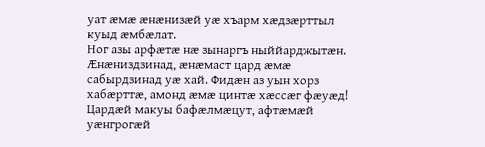уат ӕмӕ ӕнӕнизӕй уӕ хъарм хӕдзӕрттыл куыд ӕмбӕлат.
Ног азы арфӕтӕ нӕ зынаргъ ныййарджытӕн. Ӕнӕниздзинад, ӕнӕмаст цард ӕмӕ сабырдзинад уӕ хай. Фидӕн аз уын хорз хабӕрттӕ, амонд ӕмӕ цинтӕ хӕссӕг фӕуӕд! Цардӕй макуы бафӕлмӕцут, афтӕмӕй уӕнгрогӕй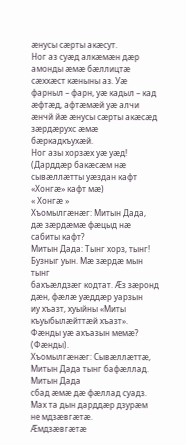ӕнусы сӕрты акӕсут.
Ног аз суӕд алкӕмӕн дӕр амонды ӕмӕ бӕллицтӕ сӕххӕст кӕныны аз. Уӕ фарныл – фарн, уӕ кадыл – кад ӕфтӕд, афтӕмӕй уӕ алчи ӕнчй йӕ ӕнусы сӕрты акӕсӕд зӕрдӕрухс ӕмӕ бӕркадкъухӕй.
Ног азы хорзӕх уӕ уӕд!
(Дарддӕр бакӕсӕм нӕ сывӕллӕтты уӕздан кафт «Хонгӕ» кафт мӕ)
« Хонгӕ »
Хъомылгӕнӕг: Митын Дада, дӕ зӕрдӕмӕ фӕцыд нӕ сабиты кафт?
Митын Дада: Тынг хорз, тынг! Бузныг уын. Мӕ зӕрдӕ мын тынг
бахъӕлдзӕг кодтат. Ӕз зӕронд дӕн, фӕлӕ уӕддӕр уарзын
иу хъазт, хуыйны «Миты къуыбылӕйттӕй хъазт».
Фӕнды уӕ ахъазын мемӕ? (Фӕнды).
Хъомылгӕнӕг: Сывӕллӕттӕ, Митын Дада тынг бафӕллад. Митын Дада
сбад ӕмӕ дӕ фӕллад суадз. Мах та дын дарддӕр дзурӕм
не мдзӕвгӕтӕ.
Ӕмдзӕвгӕтӕ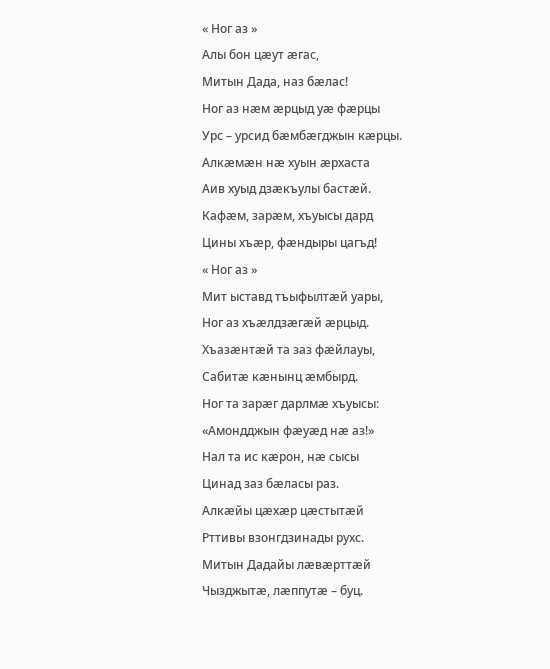« Ног аз »
Алы бон цӕут ӕгас,
Митын Дада, наз бӕлас!
Ног аз нӕм ӕрцыд уӕ фӕрцы
Урс – урсид бӕмбӕгджын кӕрцы.
Алкӕмӕн нӕ хуын ӕрхаста
Аив хуыд дзӕкъулы бастӕй.
Кафӕм, зарӕм, хъуысы дард
Цины хъӕр, фӕндыры цагъд!
« Ног аз »
Мит ыставд тъыфылтӕй уары,
Ног аз хъӕлдзӕгӕй ӕрцыд.
Хъазӕнтӕй та заз фӕйлауы,
Сабитӕ кӕнынц ӕмбырд.
Ног та зарӕг дарлмӕ хъуысы:
«Амондджын фӕуӕд нӕ аз!»
Нал та ис кӕрон, нӕ сысы
Цинад заз бӕласы раз.
Алкӕйы цӕхӕр цӕстытӕй
Рттивы взонгдзинады рухс.
Митын Дадайы лӕвӕрттӕй
Чызджытӕ, лӕппутӕ – буц.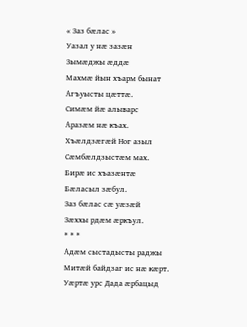« Заз бӕлас »
Уазал у нӕ зазӕн
Зымӕджы ӕддӕ
Махмӕ йын хъарм бынат
Агъуысты цӕттӕ.
Симӕм йӕ алыварс
Аразӕм нӕ къах.
Хъӕлдзӕгӕй Ног азыл
Сӕмбӕлдзыстӕм мах.
Бирӕ ис хъазӕнтӕ
Бӕласыл зӕбул.
Заз бӕлас сӕ уӕзӕй
Зӕххы рдӕм ӕркъул.
* * *
Адӕм сыстадысты раджы
Митӕй байдзаг ис нӕ кӕрт.
Уӕртӕ урс Дада ӕрбацыд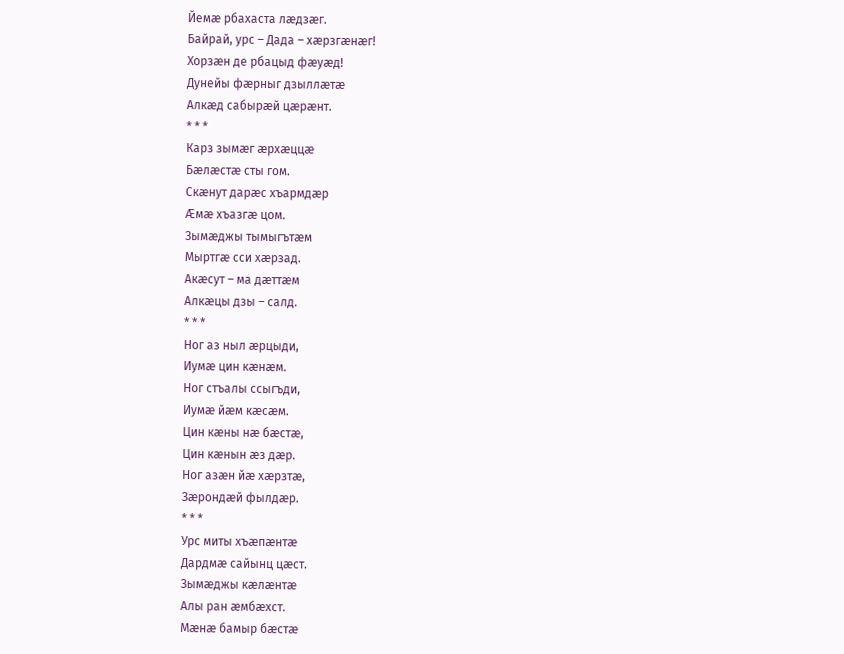Йемӕ рбахаста лӕдзӕг.
Байрай, урс – Дада – хӕрзгӕнӕг!
Хорзӕн де рбацыд фӕуӕд!
Дунейы фӕрныг дзыллӕтӕ
Алкӕд сабырӕй цӕрӕнт.
* * *
Карз зымӕг ӕрхӕццӕ
Бӕлӕстӕ сты гом.
Скӕнут дарӕс хъармдӕр
Ӕмӕ хъазгӕ цом.
Зымӕджы тымыгътӕм
Мыртгӕ сси хӕрзад.
Акӕсут – ма дӕттӕм
Алкӕцы дзы – салд.
* * *
Ног аз ныл ӕрцыди,
Иумӕ цин кӕнӕм.
Ног стъалы ссыгъди,
Иумӕ йӕм кӕсӕм.
Цин кӕны нӕ бӕстӕ,
Цин кӕнын ӕз дӕр.
Ног азӕн йӕ хӕрзтӕ,
Зӕрондӕй фылдӕр.
* * *
Урс миты хъӕпӕнтӕ
Дардмӕ сайынц цӕст.
Зымӕджы кӕлӕнтӕ
Алы ран ӕмбӕхст.
Мӕнӕ бамыр бӕстӕ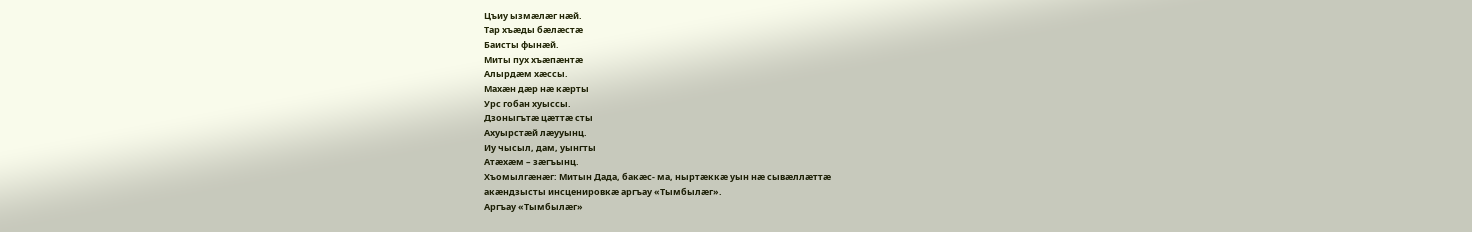Цъиу ызмӕлӕг нӕй.
Тар хъӕды бӕлӕстӕ
Баисты фынӕй.
Миты пух хъӕпӕнтӕ
Алырдӕм хӕссы.
Махӕн дӕр нӕ кӕрты
Урс гобан хуыссы.
Дзоныгътӕ цӕттӕ сты
Ахуырстӕй лӕууынц.
Иу чысыл, дам, уынгты
Атӕхӕм – зӕгъынц.
Хъомылгӕнӕг: Митын Дада, бакӕс- ма, ныртӕккӕ уын нӕ сывӕллӕттӕ
акӕндзысты инсценировкӕ аргъау «Тымбылӕг».
Аргъау «Тымбылӕг»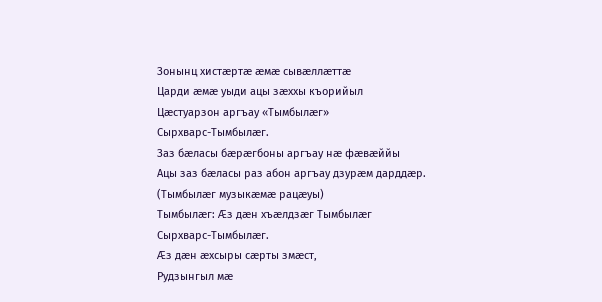Зонынц хистӕртӕ ӕмӕ сывӕллӕттӕ
Царди ӕмӕ уыди ацы зӕххы къорийыл
Цӕстуарзон аргъау «Тымбылӕг»
Сырхварс-Тымбылӕг.
Заз бӕласы бӕрӕгбоны аргъау нӕ фӕвӕййы
Ацы заз бӕласы раз абон аргъау дзурӕм дарддӕр.
(Тымбылӕг музыкӕмӕ рацӕуы)
Тымбылӕг: Ӕз дӕн хъӕлдзӕг Тымбылӕг
Сырхварс-Тымбылӕг.
Ӕз дӕн ӕхсыры сӕрты змӕст,
Рудзынгыл мӕ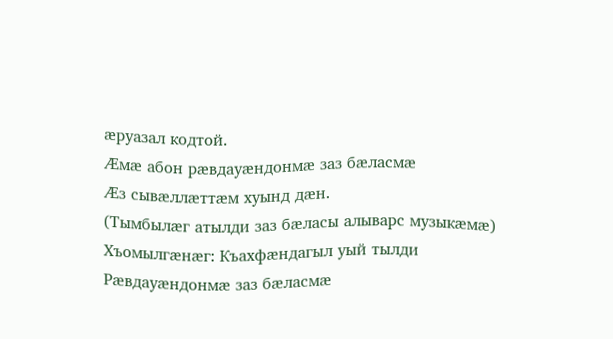ӕруазал кодтой.
Ӕмӕ абон рӕвдауӕндонмӕ заз бӕласмӕ
Ӕз сывӕллӕттӕм хуынд дӕн.
(Тымбылӕг атылди заз бӕласы алыварс музыкӕмӕ)
Хъомылгӕнӕг: Къахфӕндагыл уый тылди
Рӕвдауӕндонмӕ заз бӕласмӕ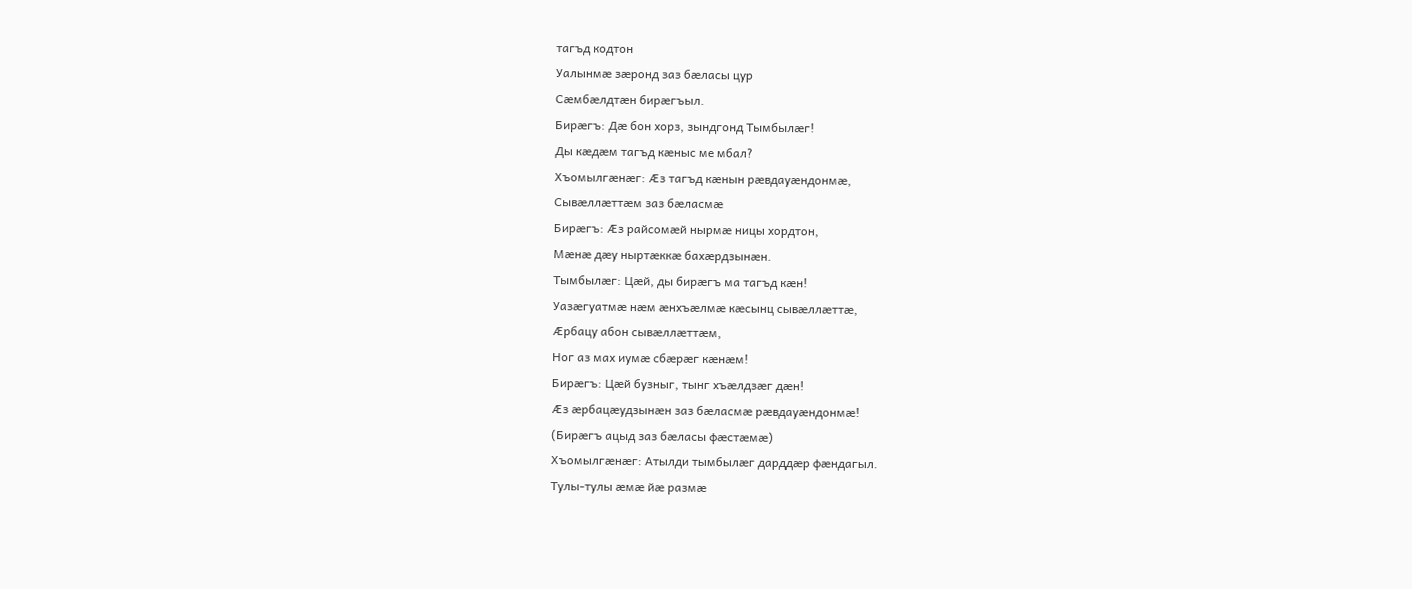тагъд кодтон
Уалынмӕ зӕронд заз бӕласы цур
Сӕмбӕлдтӕн бирӕгъыл.
Бирӕгъ: Дӕ бон хорз, зындгонд Тымбылӕг!
Ды кӕдӕм тагъд кӕныс ме мбал?
Хъомылгӕнӕг: Ӕз тагъд кӕнын рӕвдауӕндонмӕ,
Сывӕллӕттӕм заз бӕласмӕ
Бирӕгъ: Ӕз райсомӕй нырмӕ ницы хордтон,
Мӕнӕ дӕу ныртӕккӕ бахӕрдзынӕн.
Тымбылӕг: Цӕй, ды бирӕгъ ма тагъд кӕн!
Уазӕгуатмӕ нӕм ӕнхъӕлмӕ кӕсынц сывӕллӕттӕ,
Ӕрбацу абон сывӕллӕттӕм,
Ног аз мах иумӕ сбӕрӕг кӕнӕм!
Бирӕгъ: Цӕй бузныг, тынг хъӕлдзӕг дӕн!
Ӕз ӕрбацӕудзынӕн заз бӕласмӕ рӕвдауӕндонмӕ!
(Бирӕгъ ацыд заз бӕласы фӕстӕмӕ)
Хъомылгӕнӕг: Атылди тымбылӕг дарддӕр фӕндагыл.
Тулы-тулы ӕмӕ йӕ размӕ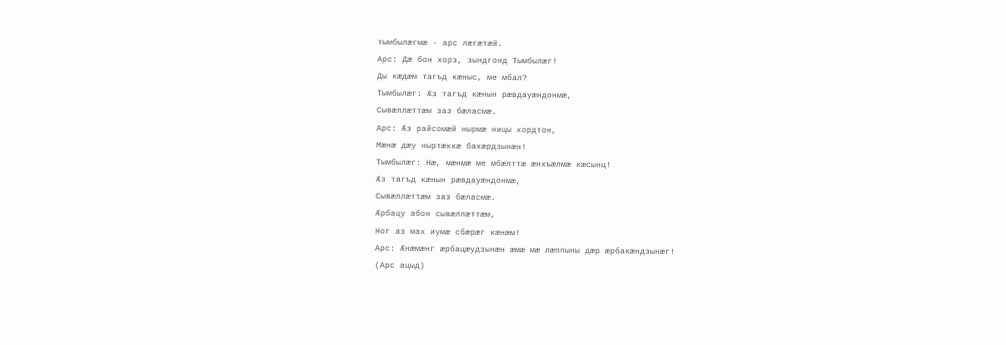тымбылӕгмӕ - арс лӕгӕтӕй.
Арс: Дӕ бон хорз, зындгонд Тымбылӕг!
Ды кӕдӕм тагъд кӕныс, ме мбал?
Тымбылӕг: Ӕз тагъд кӕнын рӕвдауӕндонмӕ,
Сывӕллӕттӕм заз бӕласмӕ.
Арс: Ӕз райсомӕй нырмӕ ницы хордтон,
Мӕнӕ дӕу ныртӕккӕ бахӕрдзынӕн!
Тымбылӕг: Нӕ, мӕнмӕ ме мбӕлттӕ ӕнхъӕлмӕ кӕсынц!
Ӕз тагъд кӕнын рӕвдауӕндонмӕ,
Сывӕллӕттӕм заз бӕласмӕ.
Ӕрбацу абон сывӕллӕттӕм,
Ног аз мах иумӕ сбӕрӕг кӕнӕм!
Арс: Ӕнӕмӕнг ӕрбацӕудзынӕн ӕмӕ мӕ лӕппыны дӕр ӕрбакӕндзынӕг!
(Арс ацыд)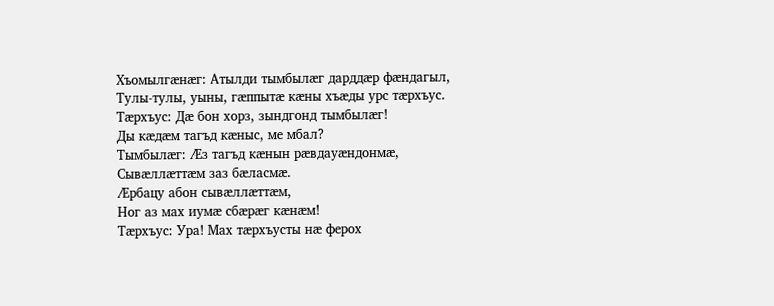Хъомылгӕнӕг: Атылди тымбылӕг дарддӕр фӕндагыл,
Тулы-тулы, уыны, гӕппытӕ кӕны хъӕды урс тӕрхъус.
Тӕрхъус: Дӕ бон хорз, зындгонд тымбылӕг!
Ды кӕдӕм тагъд кӕныс, ме мбал?
Тымбылӕг: Ӕз тагъд кӕнын рӕвдауӕндонмӕ,
Сывӕллӕттӕм заз бӕласмӕ.
Ӕрбацу абон сывӕллӕттӕм,
Ног аз мах иумӕ сбӕрӕг кӕнӕм!
Тӕрхъус: Ура! Мах тӕрхъусты нӕ ферох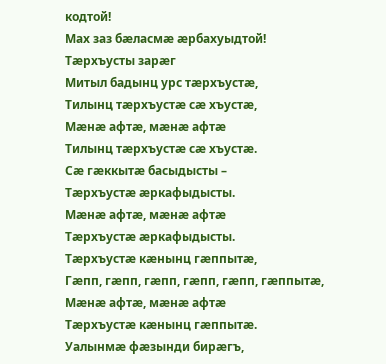кодтой!
Мах заз бӕласмӕ ӕрбахуыдтой!
Тӕрхъусты зарӕг
Митыл бадынц урс тӕрхъустӕ,
Тилынц тӕрхъустӕ сӕ хъустӕ,
Мӕнӕ афтӕ, мӕнӕ афтӕ
Тилынц тӕрхъустӕ сӕ хъустӕ.
Сӕ гӕккытӕ басыдысты –
Тӕрхъустӕ ӕркафыдысты.
Мӕнӕ афтӕ, мӕнӕ афтӕ
Тӕрхъустӕ ӕркафыдысты.
Тӕрхъустӕ кӕнынц гӕппытӕ,
Гӕпп, гӕпп, гӕпп, гӕпп, гӕпп, гӕппытӕ,
Мӕнӕ афтӕ, мӕнӕ афтӕ
Тӕрхъустӕ кӕнынц гӕппытӕ.
Уалынмӕ фӕзынди бирӕгъ,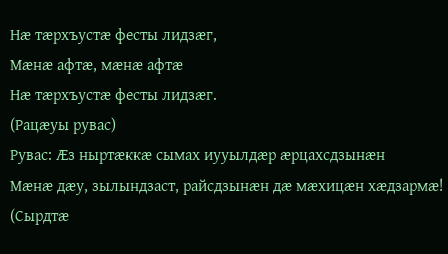Нӕ тӕрхъустӕ фесты лидзӕг,
Мӕнӕ афтӕ, мӕнӕ афтӕ
Нӕ тӕрхъустӕ фесты лидзӕг.
(Рацӕуы рувас)
Рувас: Ӕз ныртӕккӕ сымах иууылдӕр ӕрцахсдзынӕн
Мӕнӕ дӕу, зылындзаст, райсдзынӕн дӕ мӕхицӕн хӕдзармӕ!
(Сырдтӕ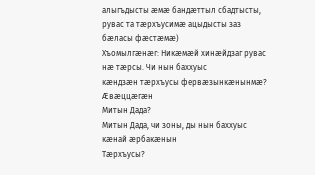алыгъдысты ӕмӕ бандӕттыл сбадтысты, рувас та тӕрхъусимӕ ацыдысты заз бӕласы фӕстӕмӕ)
Хъомылгӕнӕг: Никӕмӕй хинӕйдзаг рувас нӕ тӕрсы. Чи нын баххуыс
кӕндзӕн тӕрхъусы фервӕзынкӕнынмӕ? Ӕвӕццӕгӕн
Митын Дада?
Митын Дада, чи зоны, ды нын баххуыс кӕнай ӕрбакӕнын
Тӕрхъусы?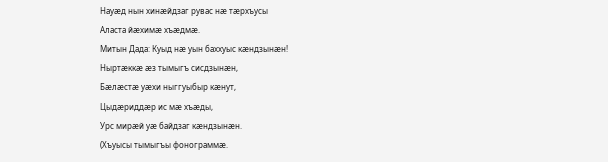Науӕд нын хинӕйдзаг рувас нӕ тӕрхъусы
Аласта йӕхимӕ хъӕдмӕ.
Митын Дада: Куыд нӕ уын баххуыс кӕндзынӕн!
Ныртӕккӕ ӕз тымыгъ сисдзынӕн,
Бӕлӕстӕ уӕхи ныггуыбыр кӕнут,
Цыдӕриддӕр ис мӕ хъӕды,
Урс мирӕй уӕ байдзаг кӕндзынӕн.
(Хъуысы тымыгъы фонограммӕ.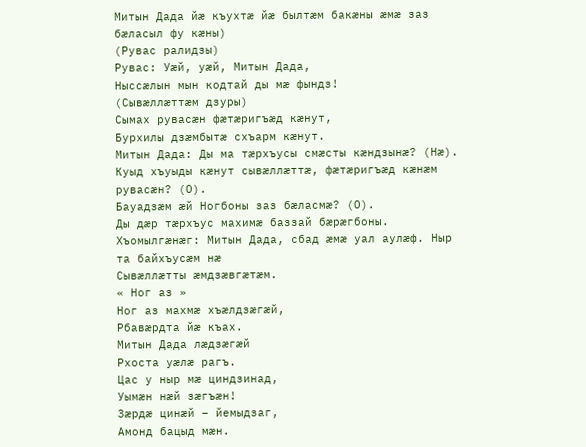Митын Дада йӕ къухтӕ йӕ былтӕм бакӕны ӕмӕ заз бӕласыл фу кӕны)
(Рувас ралидзы)
Рувас: Уӕй, уӕй, Митын Дада,
Ныссӕлын мын кодтай ды мӕ фындз!
(Сывӕллӕттӕм дзуры)
Сымах рувасӕн фӕтӕригъӕд кӕнут,
Бурхилы дзӕмбытӕ схъарм кӕнут.
Митын Дада: Ды ма тӕрхъусы смӕсты кӕндзынӕ? (Нӕ).
Куыд хъуыды кӕнут сывӕллӕттӕ, фӕтӕригъӕд кӕнӕм
рувасӕн? (О).
Бауадзӕм ӕй Ногбоны заз бӕласмӕ? (О).
Ды дӕр тӕрхъус махимӕ баззай бӕрӕгбоны.
Хъомылгӕнӕг: Митын Дада, сбад ӕмӕ уал аулӕф. Ныр та байхъусӕм нӕ
Сывӕллӕтты ӕмдзӕвгӕтӕм.
« Ног аз »
Ног аз махмӕ хъӕлдзӕгӕй,
Рбавӕрдта йӕ къах.
Митын Дада лӕдзӕгӕй
Рхоста уӕлӕ рагъ.
Цас у ныр мӕ циндзинад,
Уымӕн нӕй зӕгъӕн!
Зӕрдӕ цинӕй – йемыдзаг,
Амонд бацыд мӕн.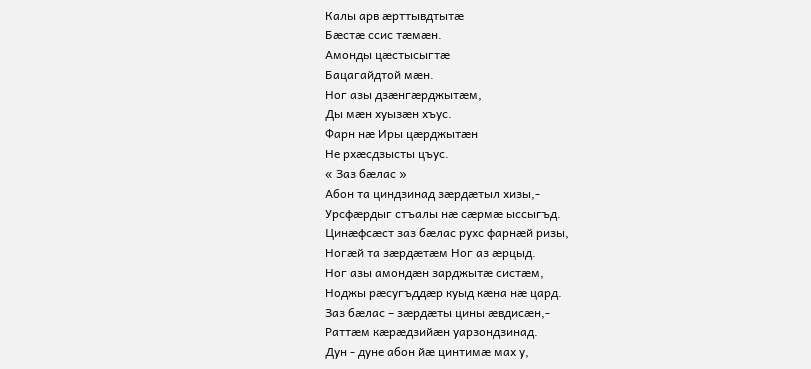Калы арв ӕрттывдтытӕ
Бӕстӕ ссис тӕмӕн.
Амонды цӕстысыгтӕ
Бацагайдтой мӕн.
Ног азы дзӕнгӕрджытӕм,
Ды мӕн хуызӕн хъус.
Фарн нӕ Иры цӕрджытӕн
Не рхӕсдзысты цъус.
« Заз бӕлас »
Абон та циндзинад зӕрдӕтыл хизы,-
Урсфӕрдыг стъалы нӕ сӕрмӕ ыссыгъд.
Цинӕфсӕст заз бӕлас рухс фарнӕй ризы,
Ногӕй та зӕрдӕтӕм Ног аз ӕрцыд.
Ног азы амондӕн зарджытӕ систӕм,
Ноджы рӕсугъддӕр куыд кӕна нӕ цард.
Заз бӕлас – зӕрдӕты цины ӕвдисӕн,-
Раттӕм кӕрӕдзийӕн уарзондзинад.
Дун - дуне абон йӕ цинтимӕ мах у,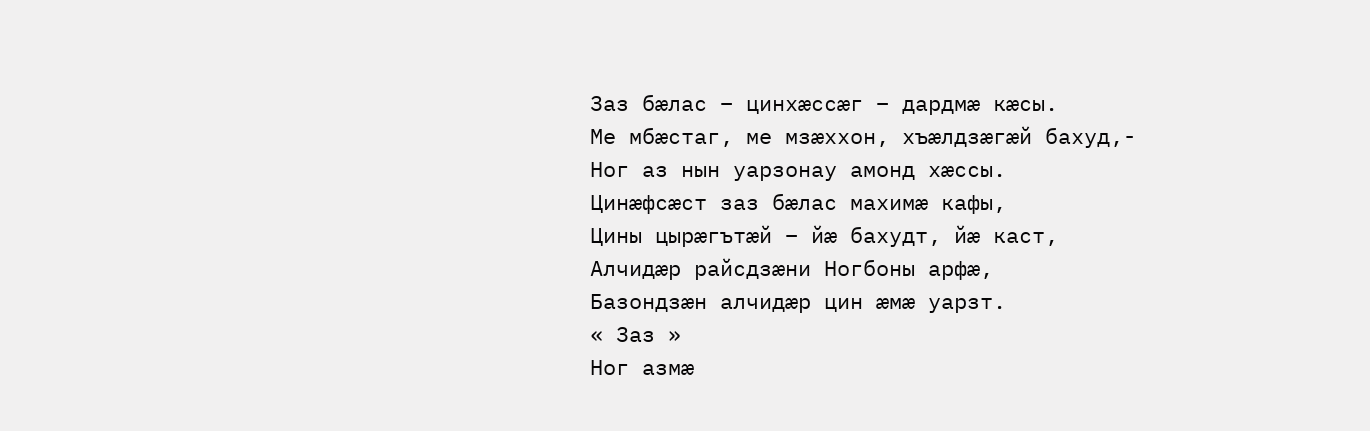Заз бӕлас – цинхӕссӕг – дардмӕ кӕсы.
Ме мбӕстаг, ме мзӕххон, хъӕлдзӕгӕй бахуд,-
Ног аз нын уарзонау амонд хӕссы.
Цинӕфсӕст заз бӕлас махимӕ кафы,
Цины цырӕгътӕй – йӕ бахудт, йӕ каст,
Алчидӕр райсдзӕни Ногбоны арфӕ,
Базондзӕн алчидӕр цин ӕмӕ уарзт.
« Заз »
Ног азмӕ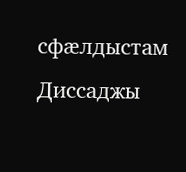сфӕлдыстам
Диссаджы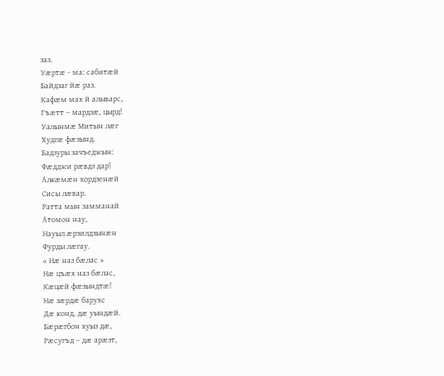заз.
Уӕртӕ - ма: сабитӕй
Байдзаг йӕ раз.
Кафӕм мах й алыварс,
Гъӕтт – мардзӕ, цырд!
Уалынмӕ Митын лӕг
Худгӕ фӕзынд.
Бадзуры зачъеджын:
Фӕдджи рӕвдз дар!
Алкӕмӕн хордзенӕй
Сисы лӕвар.
Ратта мын замманай
Атомон нау,
Науыл ӕрзилдзынӕн
Фурды лӕгау.
« Нӕ наз бӕлас »
Нӕ цъӕх наз бӕлас,
Кӕцӕй фӕзындтӕ!
Нӕ зӕрдӕ барухс
Дӕ конд, дӕ уындӕй.
Бӕрӕгбон хуыз дӕ,
Рӕсугъд – дӕ арӕзт,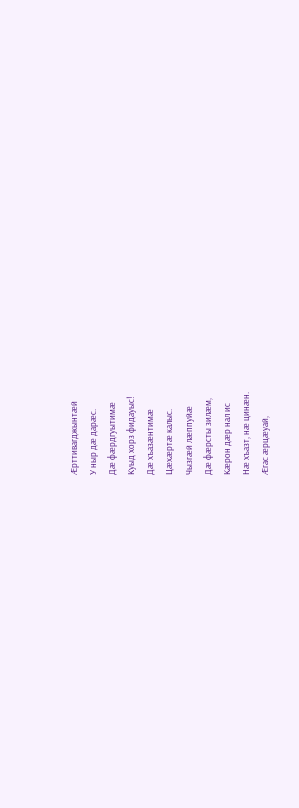Ӕрттивагджынтӕй
У ныр дӕ дарӕс.
Дӕ фӕрдгуытимӕ
Куыд хорз фидауыс!
Дӕ хъазӕнтимӕ
Цӕхӕртӕ калыс.
Чызгӕй лӕппуйӕ
Дӕ фӕрсты зилӕм,
Кӕрон дӕр нал ис
Нӕ хъазт, нӕ цинӕн.
Ӕгас ӕрцӕуай,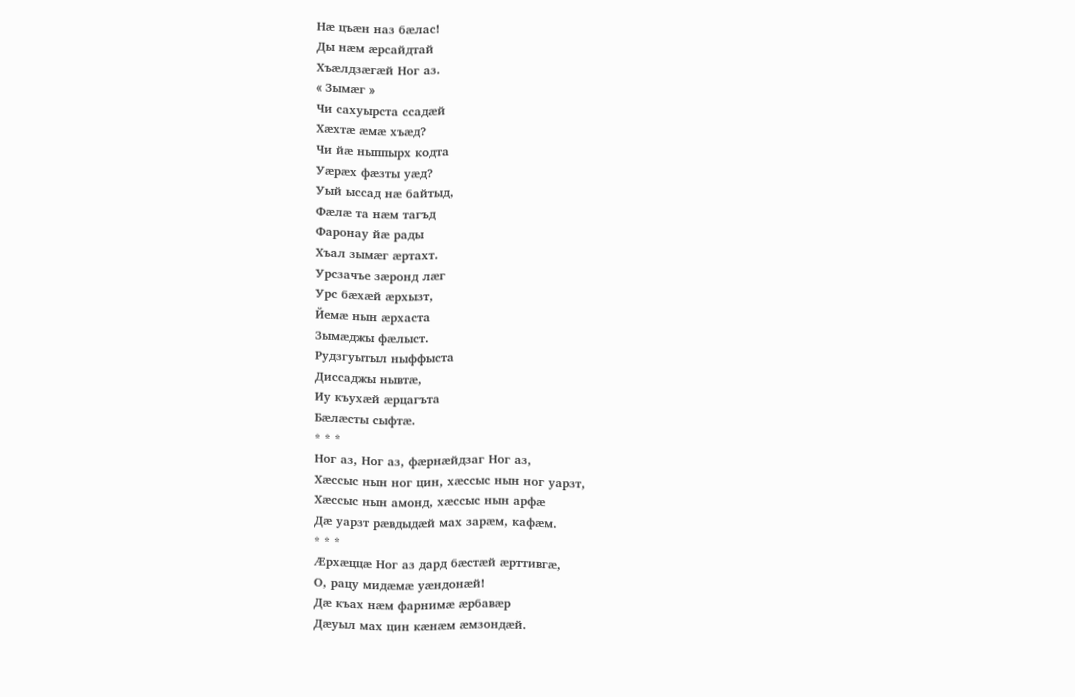Нӕ цъӕн наз бӕлас!
Ды нӕм ӕрсайдтай
Хъӕлдзӕгӕй Ног аз.
« Зымӕг »
Чи сахуырста ссадӕй
Хӕхтӕ ӕмӕ хъӕд?
Чи йӕ ныппырх кодта
Уӕрӕх фӕзты уӕд?
Уый ыссад нӕ байтыд,
Фӕлӕ та нӕм тагъд
Фаронау йӕ рады
Хъал зымӕг ӕртахт.
Урсзачъе зӕронд лӕг
Урс бӕхӕй ӕрхызт,
Йемӕ нын ӕрхаста
Зымӕджы фӕлыст.
Рудзгуытыл ныффыста
Диссаджы нывтӕ,
Иу къухӕй ӕрцагъта
Бӕлӕсты сыфтӕ.
* * *
Ног аз, Ног аз, фӕрнӕйдзаг Ног аз,
Хӕссыс нын ног цин, хӕссыс нын ног уарзт,
Хӕссыс нын амонд, хӕссыс нын арфӕ
Дӕ уарзт рӕвдыдӕй мах зарӕм, кафӕм.
* * *
Ӕрхӕццӕ Ног аз дард бӕстӕй ӕрттивгӕ,
О, рацу мидӕмӕ уӕндонӕй!
Дӕ къах нӕм фарнимӕ ӕрбавӕр
Дӕуыл мах цин кӕнӕм ӕмзондӕй.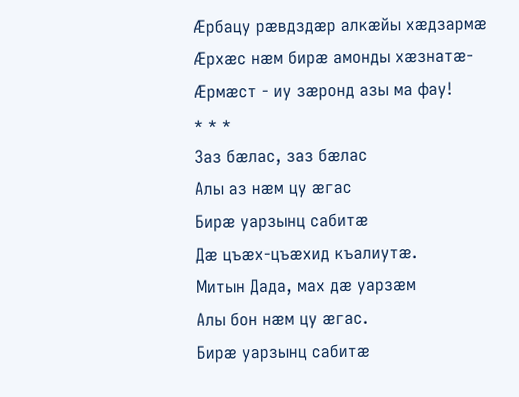Ӕрбацу рӕвдздӕр алкӕйы хӕдзармӕ
Ӕрхӕс нӕм бирӕ амонды хӕзнатӕ-
Ӕрмӕст - иу зӕронд азы ма фау!
* * *
Заз бӕлас, заз бӕлас
Алы аз нӕм цу ӕгас
Бирӕ уарзынц сабитӕ
Дӕ цъӕх-цъӕхид къалиутӕ.
Митын Дада, мах дӕ уарзӕм
Алы бон нӕм цу ӕгас.
Бирӕ уарзынц сабитӕ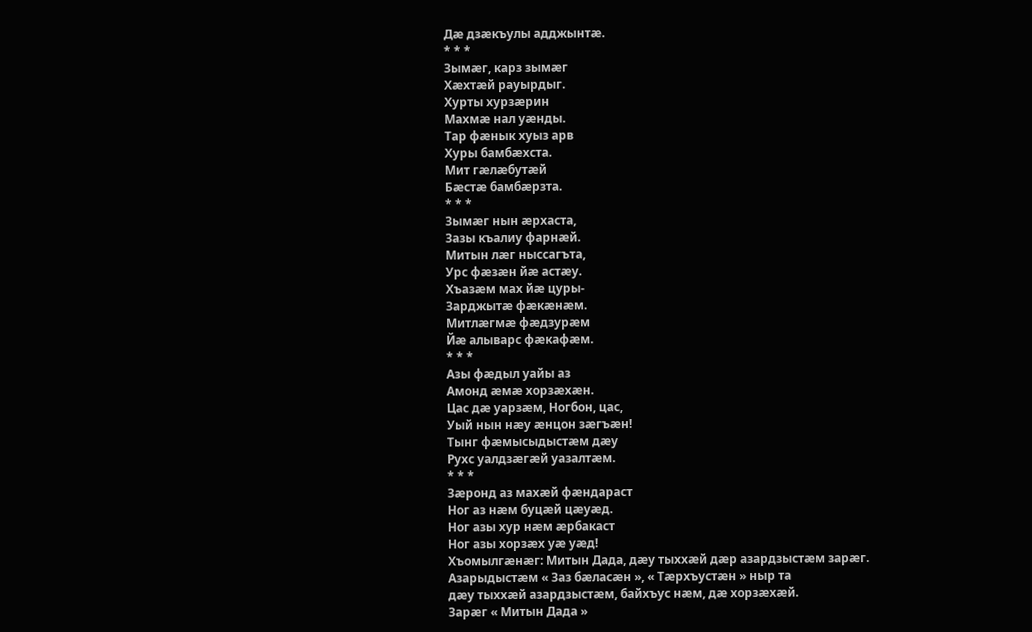Дӕ дзӕкъулы адджынтӕ.
* * *
Зымӕг, карз зымӕг
Хӕхтӕй рауырдыг.
Хурты хурзӕрин
Махмӕ нал уӕнды.
Тар фӕнык хуыз арв
Хуры бамбӕхста.
Мит гӕлӕбутӕй
Бӕстӕ бамбӕрзта.
* * *
Зымӕг нын ӕрхаста,
Зазы къалиу фарнӕй.
Митын лӕг ныссагъта,
Урс фӕзӕн йӕ астӕу.
Хъазӕм мах йӕ цуры-
Зарджытӕ фӕкӕнӕм.
Митлӕгмӕ фӕдзурӕм
Йӕ алыварс фӕкафӕм.
* * *
Азы фӕдыл уайы аз
Амонд ӕмӕ хорзӕхӕн.
Цас дӕ уарзӕм, Ногбон, цас,
Уый нын нӕу ӕнцон зӕгъӕн!
Тынг фӕмысыдыстӕм дӕу
Рухс уалдзӕгӕй уазалтӕм.
* * *
Зӕронд аз махӕй фӕндараст
Ног аз нӕм буцӕй цӕуӕд.
Ног азы хур нӕм ӕрбакаст
Ног азы хорзӕх уӕ уӕд!
Хъомылгӕнӕг: Митын Дада, дӕу тыххӕй дӕр азардзыстӕм зарӕг.
Азарыдыстӕм « Заз бӕласӕн », « Тӕрхъустӕн » ныр та
дӕу тыххӕй азардзыстӕм, байхъус нӕм, дӕ хорзӕхӕй.
Зарӕг « Митын Дада »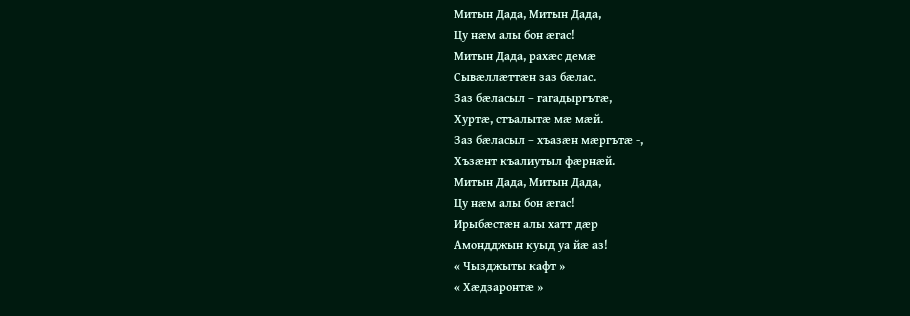Митын Дада, Митын Дада,
Цу нӕм алы бон ӕгас!
Митын Дада, рахӕс демӕ
Сывӕллӕттӕн заз бӕлас.
Заз бӕласыл – гагадыргътӕ,
Хуртӕ, стъалытӕ мӕ мӕй.
Заз бӕласыл – хъазӕн мӕргътӕ -,
Хъзӕнт къалиутыл фӕрнӕй.
Митын Дада, Митын Дада,
Цу нӕм алы бон ӕгас!
Ирыбӕстӕн алы хатт дӕр
Амондджын куыд уа йӕ аз!
« Чызджыты кафт »
« Хӕдзаронтӕ »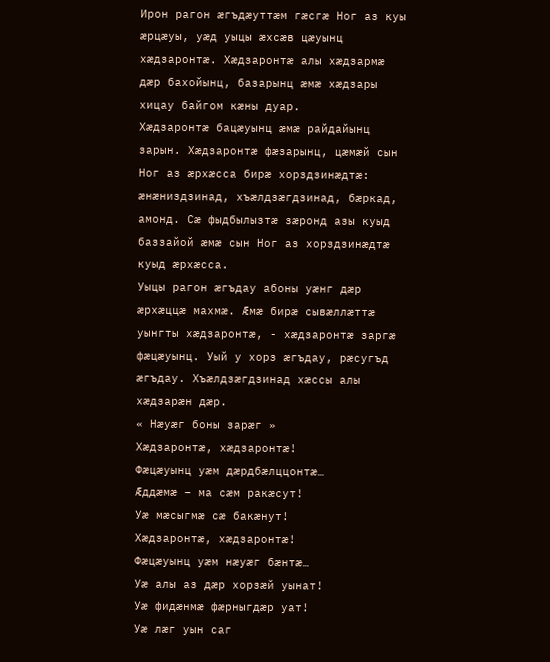Ирон рагон ӕгъдӕуттӕм гӕсгӕ Ног аз куы ӕрцӕуы, уӕд уыцы ӕхсӕв цӕуынц хӕдзаронтӕ. Хӕдзаронтӕ алы хӕдзармӕ дӕр бахойынц, базарынц ӕмӕ хӕдзары хицау байгом кӕны дуар.
Хӕдзаронтӕ бацӕуынц ӕмӕ райдайынц зарын. Хӕдзаронтӕ фӕзарынц, цӕмӕй сын Ног аз ӕрхӕсса бирӕ хорздзинӕдтӕ: ӕнӕниздзинад, хъӕлдзӕгдзинад, бӕркад, амонд. Сӕ фыдбылызтӕ зӕронд азы куыд баззайой ӕмӕ сын Ног аз хорздзинӕдтӕ куыд ӕрхӕсса.
Уыцы рагон ӕгъдау абоны уӕнг дӕр ӕрхӕццӕ махмӕ. Ӕмӕ бирӕ сывӕллӕттӕ уынгты хӕдзаронтӕ, - хӕдзаронтӕ заргӕ фӕцӕуынц. Уый у хорз ӕгъдау, рӕсугъд ӕгъдау. Хъӕлдзӕгдзинад хӕссы алы хӕдзарӕн дӕр.
« Нӕуӕг боны зарӕг »
Хӕдзаронтӕ, хӕдзаронтӕ!
Фӕцӕуынц уӕм дӕрдбӕлццонтӕ…
Ӕддӕмӕ – ма сӕм ракӕсут!
Уӕ мӕсыгмӕ сӕ бакӕнут!
Хӕдзаронтӕ, хӕдзаронтӕ!
Фӕцӕуынц уӕм нӕуӕг бӕнтӕ…
Уӕ алы аз дӕр хорзӕй уынат!
Уӕ фидӕнмӕ фӕрныгдӕр уат!
Уӕ лӕг уын саг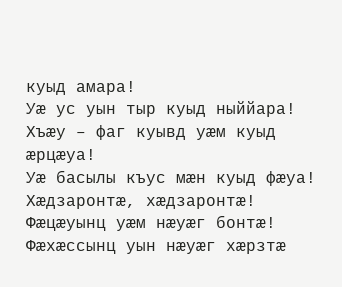куыд амара!
Уӕ ус уын тыр куыд ныййара!
Хъӕу – фаг куывд уӕм куыд ӕрцӕуа!
Уӕ басылы къус мӕн куыд фӕуа!
Хӕдзаронтӕ, хӕдзаронтӕ!
Фӕцӕуынц уӕм нӕуӕг бонтӕ!
Фӕхӕссынц уын нӕуӕг хӕрзтӕ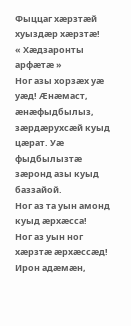Фыццаг хӕрзтӕй хуыздӕр хӕрзтӕ!
« Хӕдзаронты арфӕтӕ »
Ног азы хорзӕх уӕ уӕд! Ӕнӕмаст, ӕнӕфыдбылыз, зӕрдӕрухсӕй куыд цӕрат. Уӕ фыдбылызтӕ зӕронд азы куыд баззайой.
Ног аз та уын амонд куыд ӕрхӕсса!
Ног аз уын ног хӕрзтӕ ӕрхӕссӕд! Ирон адӕмӕн,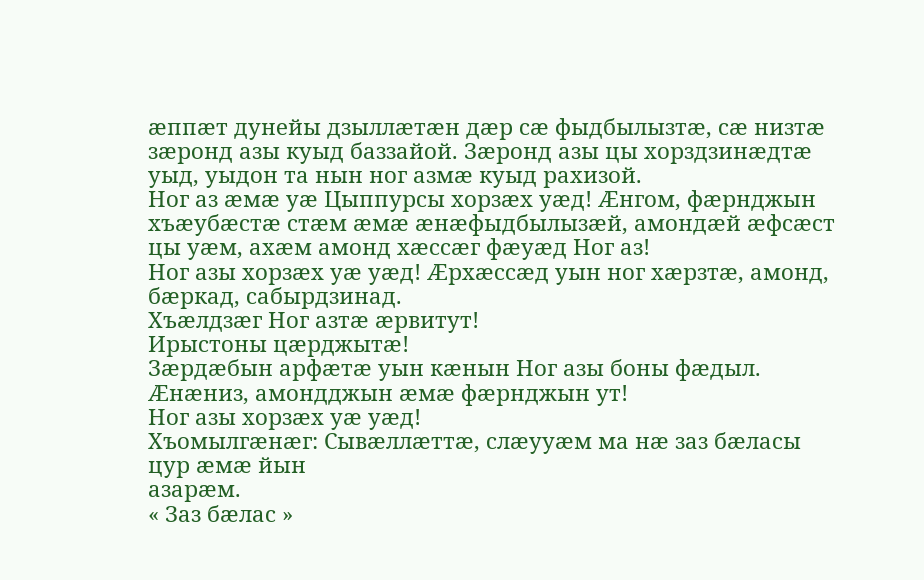ӕппӕт дунейы дзыллӕтӕн дӕр сӕ фыдбылызтӕ, сӕ низтӕ зӕронд азы куыд баззайой. Зӕронд азы цы хорздзинӕдтӕ уыд, уыдон та нын ног азмӕ куыд рахизой.
Ног аз ӕмӕ уӕ Цыппурсы хорзӕх уӕд! Ӕнгом, фӕрнджын хъӕубӕстӕ стӕм ӕмӕ ӕнӕфыдбылызӕй, амондӕй ӕфсӕст цы уӕм, ахӕм амонд хӕссӕг фӕуӕд Ног аз!
Ног азы хорзӕх уӕ уӕд! Ӕрхӕссӕд уын ног хӕрзтӕ, амонд, бӕркад, сабырдзинад.
Хъӕлдзӕг Ног азтӕ ӕрвитут!
Ирыстоны цӕрджытӕ!
Зӕрдӕбын арфӕтӕ уын кӕнын Ног азы боны фӕдыл. Ӕнӕниз, амондджын ӕмӕ фӕрнджын ут!
Ног азы хорзӕх уӕ уӕд!
Хъомылгӕнӕг: Сывӕллӕттӕ, слӕууӕм ма нӕ заз бӕласы цур ӕмӕ йын
азарӕм.
« Заз бӕлас »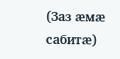(Заз ӕмӕ сабитӕ)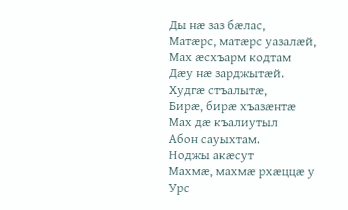Ды нӕ заз бӕлас,
Матӕрс, матӕрс уазалӕй,
Мах ӕсхъарм кодтам
Дӕу нӕ зарджытӕй.
Худгӕ стъалытӕ,
Бирӕ, бирӕ хъазӕнтӕ
Мах дӕ къалиутыл
Абон сауыхтам.
Ноджы акӕсут
Махмӕ, махмӕ рхӕццӕ у
Урс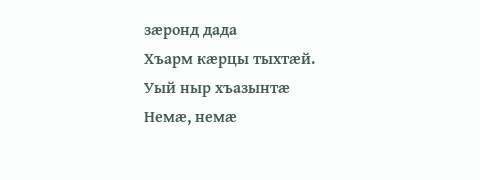зӕронд дада
Хъарм кӕрцы тыхтӕй.
Уый ныр хъазынтӕ
Немӕ, немӕ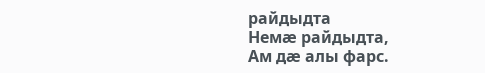райдыдта
Немӕ райдыдта,
Ам дӕ алы фарс.